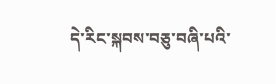དེ་རིང་སྐབས་བཅུ་བཞི་པའི་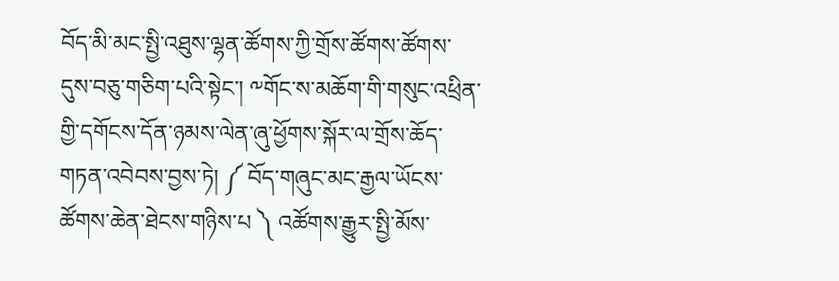བོད་མི་མང་སྤྱི་འཐུས་ལྷན་ཚོགས་ཀྱི་གྲོས་ཚོགས་ཚོགས་དུས་བཅུ་གཅིག་པའི་སྟེང་། ༸གོང་ས་མཆོག་གི་གསུང་འཕྲིན་གྱི་དགོངས་དོན་ཉམས་ལེན་ཞུ་ཕྱོགས་སྐོར་ལ་གྲོས་ཆོད་གཏན་འབེབས་བྱས་ཏེ། ༼ བོད་གཞུང་མང་རྒྱལ་ཡོངས་ཚོགས་ཆེན་ཐེངས་གཉིས་པ ༽ འཚོགས་རྒྱུར་སྤྱི་མོས་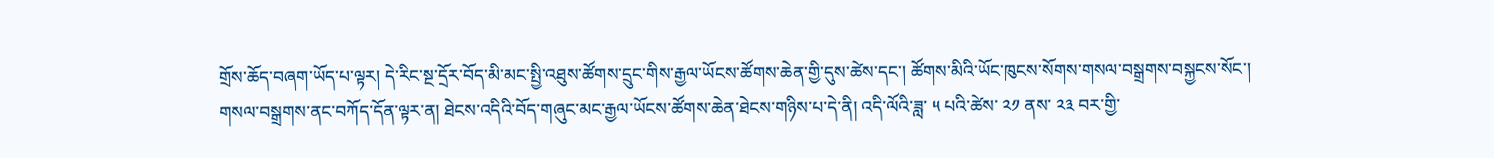གྲོས་ཆོད་བཞག་ཡོད་པ་ལྟར། དེ་རིང་སྔ་དྲོར་བོད་མི་མང་སྤྱི་འཐུས་ཚོགས་དྲུང་གིས་རྒྱལ་ཡོངས་ཚོགས་ཆེན་གྱི་དུས་ཚེས་དང་། ཚོགས་མིའི་ཡོང་ཁུངས་སོགས་གསལ་བསྒྲགས་བསྐྱངས་སོང་།
གསལ་བསྒྲགས་ནང་བཀོད་དོན་ལྟར་ན། ཐེངས་འདིའི་བོད་གཞུང་མང་རྒྱལ་ཡོངས་ཚོགས་ཆེན་ཐེངས་གཉིས་པ་དེ་ནི། འདི་ལོའི་ཟླ་ ༥ པའི་ཚེས་ ༢༡ ནས་ ༢༣ བར་གྱི་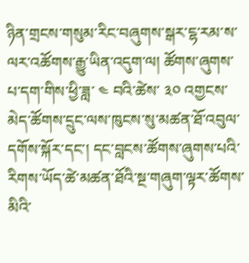ཉིན་གྲངས་གསུམ་རིང་བཞུགས་སྒར་ངྷ་རམ་ས་ལར་འཚོགས་རྒྱུ་ཡིན་འདུག་ལ། ཚོགས་ཞུགས་པ་དག་གིས་ཕྱི་ཟླ་ ༤ བའི་ཚེས་ ༣༠ འགྱངས་མེད་ཚོགས་དྲུང་ལས་ཁུངས་སུ་མཚན་ཐོ་འབུལ་དགོས་སྐོར་དང་། དང་བླངས་ཚོགས་ཞུགས་པའི་རིགས་ཡོད་ཚེ་མཚན་ཐོའི་སྔ་གཞུག་ལྟར་ཚོགས་མིའི་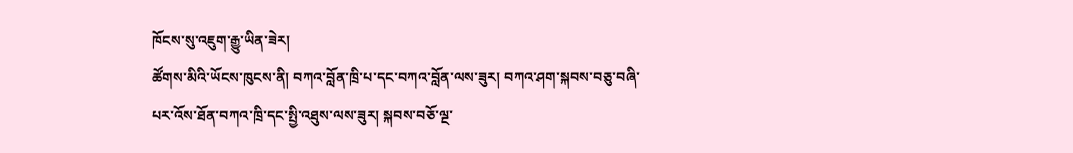ཁོངས་སུ་འཇུག་རྒྱུ་ཡིན་ཟེར།
ཚོགས་མིའི་ཡོངས་ཁུངས་ནི། བཀའ་བློན་ཁྲི་པ་དང་བཀའ་བློན་ལས་ཟུར། བཀའ་ཤག་སྐབས་བཅུ་བཞི་པར་འོས་ཐོན་བཀའ་ཁྲི་དང་སྤྱི་འཐུས་ལས་ཟུར། སྐབས་བཅོ་ལྔ་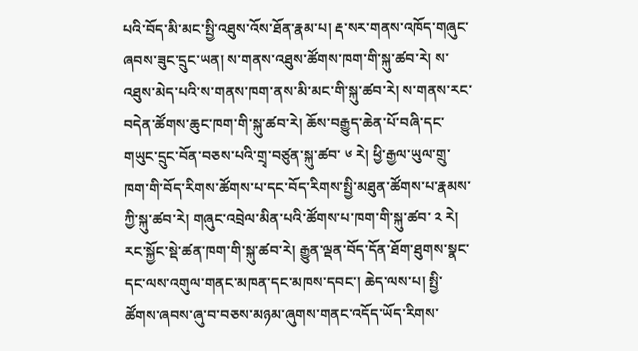པའི་བོད་མི་མང་སྤྱི་འཐུས་འོས་ཐོན་རྣམ་པ། རྡ་སར་གནས་འཁོད་གཞུང་ཞབས་ཟུང་དྲུང་ཡན། ས་གནས་འཐུས་ཚོགས་ཁག་གི་སྐུ་ཚབ་རེ། ས་འཐུས་མེད་པའི་ས་གནས་ཁག་ནས་མི་མང་གི་སྐུ་ཚབ་རེ། ས་གནས་རང་བདེན་ཚོགས་ཆུང་ཁག་གི་སྐུ་ཚབ་རེ། ཆོས་བརྒྱུད་ཆེན་པོ་བཞི་དང་གཡུང་དྲུང་བོན་བཅས་པའི་གྲྭ་བཙུན་སྐུ་ཚབ་ ༦ རེ། ཕྱི་རྒྱལ་ཡུལ་གྲུ་ཁག་གི་བོད་རིགས་ཚོགས་པ་དང་བོད་རིགས་སྤྱི་མཐུན་ཚོགས་པ་རྣམས་ཀྱི་སྐུ་ཚབ་རེ། གཞུང་འབྲེལ་མིན་པའི་ཚོགས་པ་ཁག་གི་སྐུ་ཚབ་ ༢ རེ། རང་སྐྱོང་སྡེ་ཚན་ཁག་གི་སྐུ་ཚབ་རེ། རྒྱུན་ལྡན་བོད་དོན་ཐོག་ཐུགས་སྣང་དང་ལས་འགུལ་གནང་མཁན་དང་མཁས་དབང་། ཆེད་ལས་པ། སྤྱི་ཚོགས་ཞབས་ཞུ་བ་བཅས་མཉམ་ཞུགས་གནང་འདོད་ཡོད་རིགས་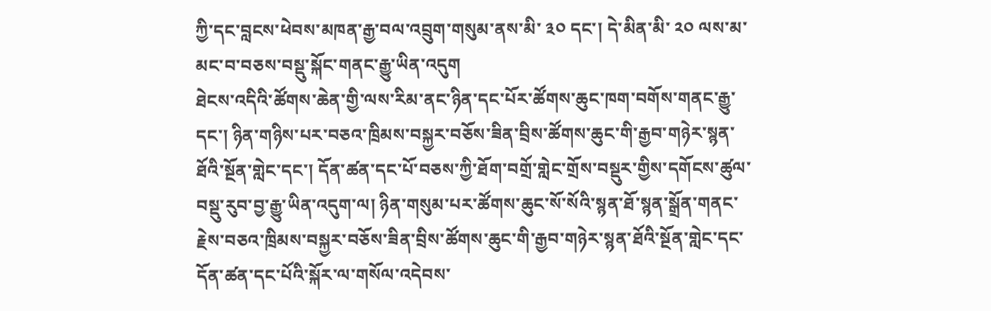ཀྱི་དང་བླངས་ཕེབས་མཁན་རྒྱ་བལ་འབྲུག་གསུམ་ནས་མི་ ༣༠ དང་། དེ་མིན་མི་ ༢༠ ལས་མ་མང་བ་བཅས་བསྡུ་སྐོང་གནང་རྒྱུ་ཡིན་འདུག
ཐེངས་འདིའི་ཚོགས་ཆེན་གྱི་ལས་རིམ་ནང་ཉིན་དང་པོར་ཚོགས་ཆུང་ཁག་བགོས་གནང་རྒྱུ་དང་། ཉིན་གཉིས་པར་བཅའ་ཁྲིམས་བསྐྱར་བཅོས་ཟིན་བྲིས་ཚོགས་ཆུང་གི་རྒྱབ་གཉེར་སྙན་ཐོའི་སྔོན་གླེང་དང་། དོན་ཚན་དང་པོ་བཅས་ཀྱི་ཐོག་བགྲོ་གླེང་གྲོས་བསྡུར་གྱིས་དགོངས་ཚུལ་བསྡུ་རུབ་བྱ་རྒྱུ་ཡིན་འདུག་ལ། ཉིན་གསུམ་པར་ཚོགས་ཆུང་སོ་སོའི་སྙན་ཐོ་སྙན་སྒྲོན་གནང་རྗེས་བཅའ་ཁྲིམས་བསྐྱར་བཅོས་ཟིན་བྲིས་ཚོགས་ཆུང་གི་རྒྱབ་གཉེར་སྙན་ཐོའི་སྔོན་གླེང་དང་དོན་ཚན་དང་པོའི་སྐོར་ལ་གསོལ་འདེབས་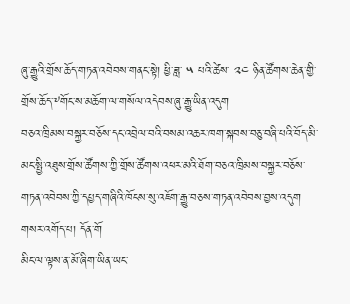ཞུ་རྒྱུའི་གྲོས་ཆོད་གཏན་འབེབས་གནང་སྟེ། ཕྱི་ཟླ་ ༥ པའི་ཚེས་ ༢༤ ཉིན་ཚོགས་ཆེན་གྱི་གྲོས་ཆོད་༸གོང་ས་མཆོག་ལ་གསོལ་འདེབས་ཞུ་རྒྱུ་ཡིན་འདུག
བཅའ་ཁྲིམས་བསྐྱར་བཅོས་དང་འབྲེལ་བའི་བསམ་འཆར་ཁག་སྐབས་བཅུ་བཞི་པའི་བོད་མི་མང་སྤྱི་འཐུས་གྲོས་ཚོགས་ཀྱི་གྲོས་ཚོགས་འཕར་མའི་ཐོག་བཅའ་ཁྲིམས་བསྐྱར་བཅོས་གཏན་འབེབས་ཀྱི་དཔྱད་གཞིའི་ཁོངས་སུ་འཇོག་རྒྱུ་བཅས་གཏན་འབེབས་བྱས་འདུག
གསར་འགོད་པ། དོན་གོ
མིང་ལ་ལྟས་ན་མོ་ཞིག་ཡིན་ཡང་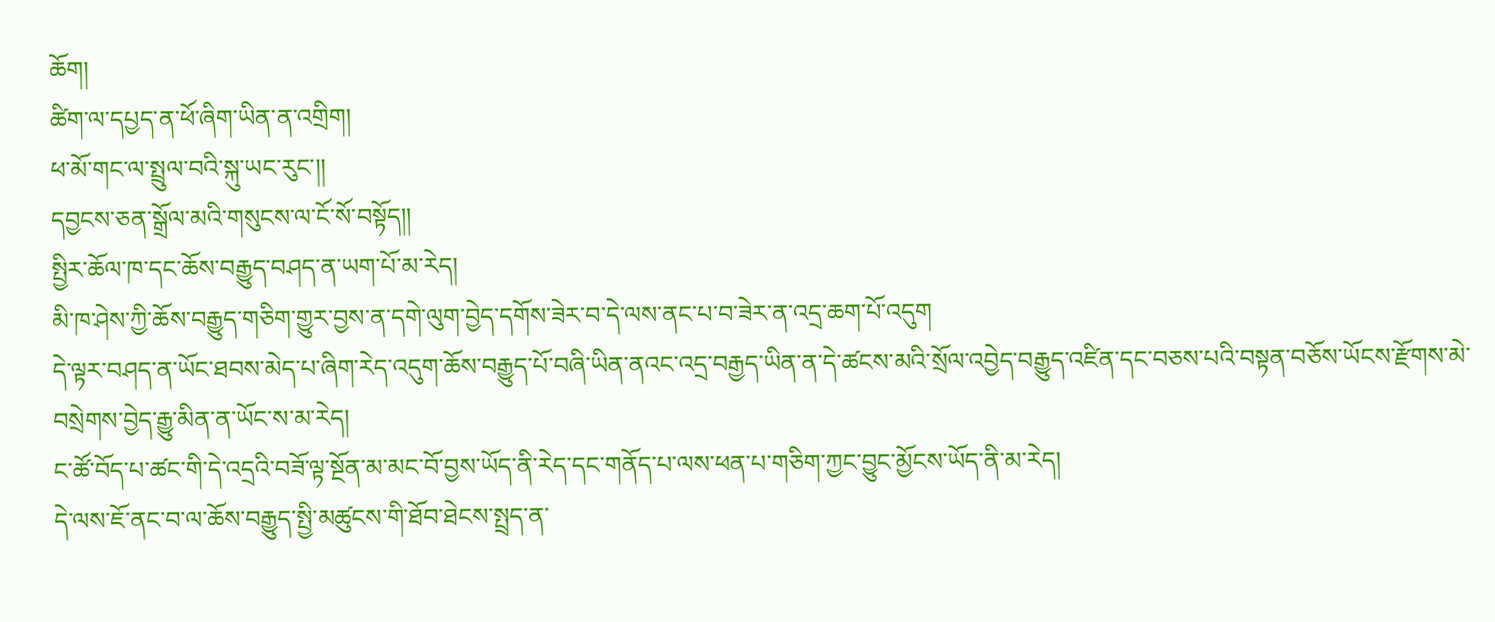ཆོག།
ཚིག་ལ་དཔྱད་ན་ཕོ་ཞིག་ཡིན་ན་འགྲིག།
ཕ་མོ་གང་ལ་སྤྲུལ་བའི་སྐུ་ཡང་རུང་།།
དབྱངས་ཅན་སྒྲོལ་མའི་གསུངས་ལ་ངོ་སོ་བསྟོད།།
སྤྱིར་ཆོལ་ཁ་དང་ཆོས་བརྒྱུད་བཤད་ན་ཡག་པོ་མ་རེད།
མི་ཁ་ཤེས་ཀྱི་ཆོས་བརྒྱུད་གཅིག་གྱུར་བྱས་ན་དགེ་ལུག་བྱེད་དགོས་ཟེར་བ་དེ་ལས་ནང་པ་བ་ཟེར་ན་འདྲ་ཆག་པོ་འདུག
དེ་ལྟར་བཤད་ན་ཡོང་ཐབས་མེད་པ་ཞིག་རེད་འདུག་ཆོས་བརྒྱུད་པོ་བཞི་ཡིན་ནའང་འདྲ་བརྒྱད་ཡིན་ན་དེ་ཚངས་མའི་སྲོལ་འབྱེད་བརྒྱུད་འཛིན་དང་བཅས་པའི་བསྟན་བཅོས་ཡོངས་རྫོགས་མེ་བསྲེགས་བྱེད་རྒྱུ་མིན་ན་ཡོང་ས་མ་རེད།
ང་ཚོ་བོད་པ་ཚང་གི་དེ་འདྲའི་བཟོ་ལྟ་སྔོན་མ་མང་བོ་བྱས་ཡོད་ནི་རེད་དང་གནོད་པ་ལས་ཕན་པ་གཅིག་ཀྱང་བྱུང་མྱོངས་ཡོད་ནི་མ་རེད།
དེ་ལས་ཇོ་ནང་བ་ལ་ཆོས་བརྒྱུད་སྤྱི་མཚུངས་གི་ཐོབ་ཐེངས་སྤྲད་ན་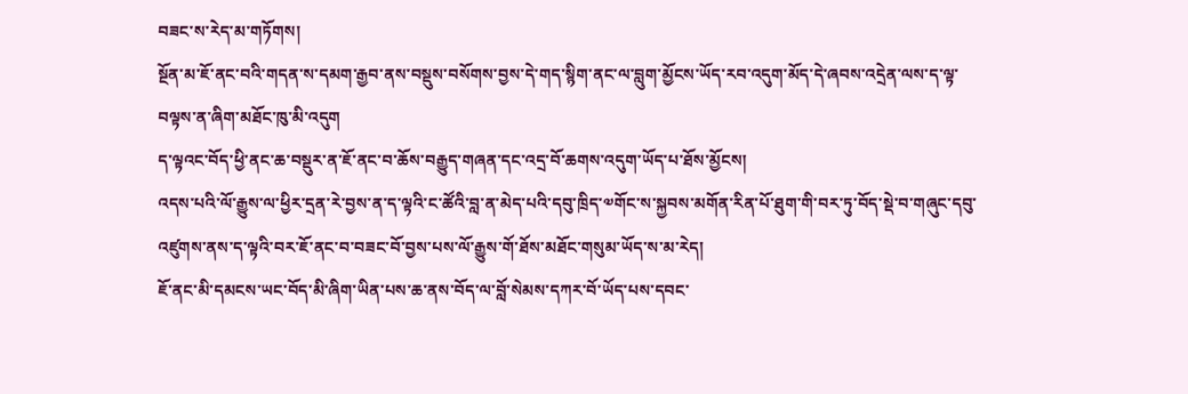བཟང་ས་རེད་མ་གཏོགས།
སྔོན་མ་ཇོ་ནང་བའི་གདན་ས་དམག་རྒྱབ་ནས་བསྡུས་བསོགས་བྱས་དེ་གད་སྙིག་ནང་ལ་བླུག་མྱོངས་ཡོད་རབ་འདུག་མོད་དེ་ཞབས་འདྲེན་ལས་ད་ལྟ་བལྟས་ན་ཞིག་མཐོང་ཁུ་མི་འདུག
ད་ལྟའང་བོད་ཕྱི་ནང་ཆ་བསྡུར་ན་ཇོ་ནང་བ་ཆོས་བརྒྱུད་གཞན་དང་འདྲ་བོ་ཆགས་འདུག་ཡོད་པ་ཐོས་མྱོངས།
འདས་པའི་ལོ་རྒྱུས་ལ་ཕྱིར་དྲན་རེ་བྱས་ན་ད་ལྟའི་ང་ཚོའི་བླ་ན་མེད་པའི་དབུ་ཁྲིད་༧གོང་ས་སྐྱབས་མགོན་རིན་པོ་ཐུག་གི་བར་ཏུ་བོད་སྡེ་བ་གཞུང་དབུ་འཛུགས་ནས་ད་ལྟའི་བར་ཇོ་ནང་བ་བཟང་བོ་བྱས་པས་ལོ་རྒྱུས་གོ་ཐོས་མཐོང་གསུམ་ཡོད་ས་མ་རེད།
ཇོ་ནང་མི་དམངས་ཡང་བོད་མི་ཞིག་ཡིན་པས་ཆ་ནས་བོད་ལ་བློ་སེམས་དཀར་བོ་ཡོད་པས་དབང་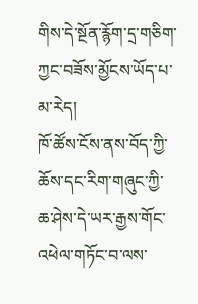གིས་དེ་སྔོན་རྙོག་དྲ་གཅིག་ཀྱང་བཟོས་མྱོངས་ཡོད་པ་མ་རེད།
ཁོ་ཚོས་ངོས་ནས་བོད་ཀྱི་ཆོས་དང་རིག་གཞུང་ཀྱི་ཆ་ཤེས་དེ་ཡར་རྒྱས་གོང་འཕེལ་གཏོང་བ་ལས་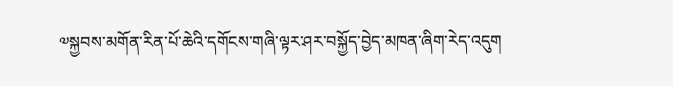༧སྐྱབས་མགོན་རིན་པོ་ཆེའི་དགོངས་གཞི་ལྟར་ཤར་བསྐྱོད་བྱེད་མཁན་ཞིག་རེད་འདུག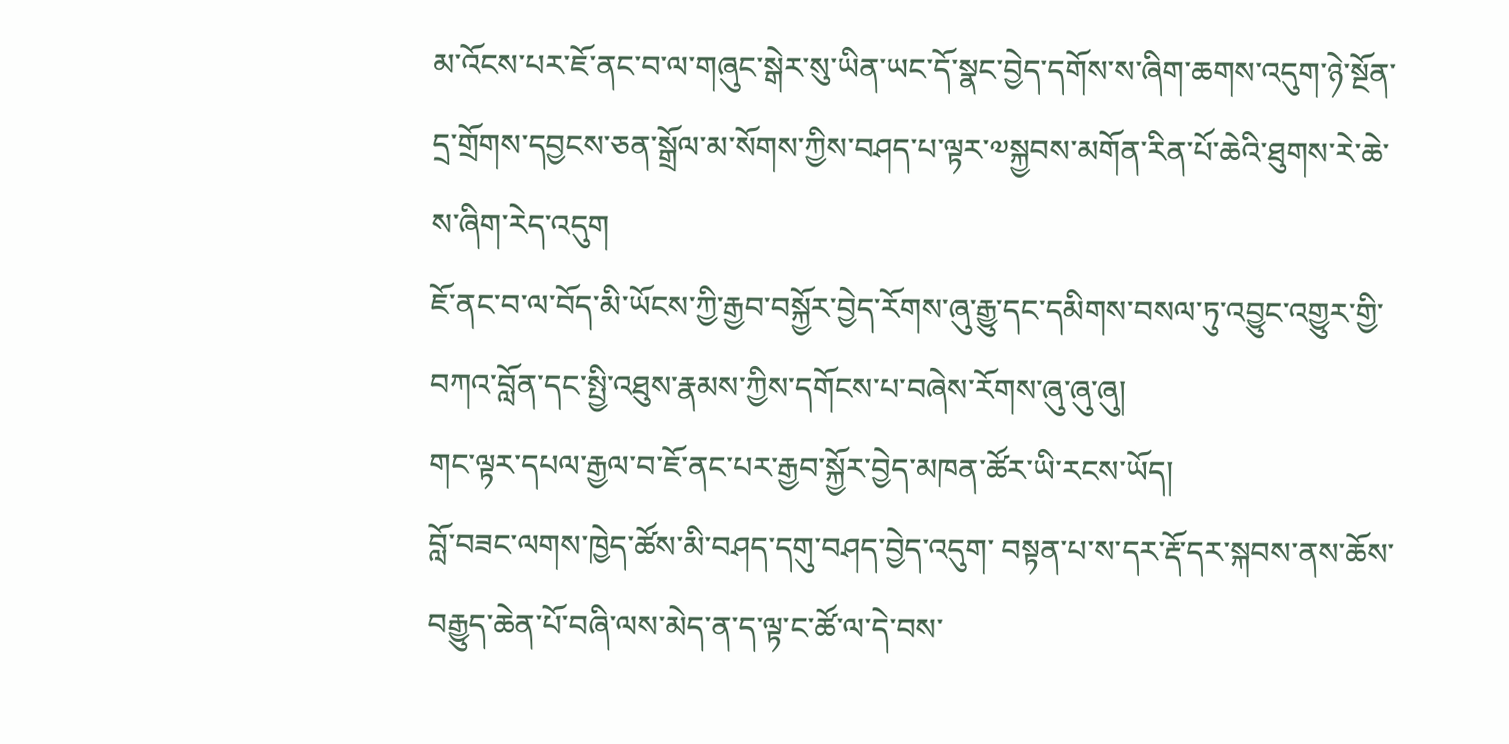མ་འོངས་པར་ཇོ་ནང་བ་ལ་གཞུང་སྒེར་སུ་ཡིན་ཡང་དོ་སྣང་བྱེད་དགོས་ས་ཞིག་ཆགས་འདུག་ཉེ་སྔོན་དྲ་གྲོགས་དབྱངས་ཅན་སྒྲོལ་མ་སོགས་ཀྱིས་བཤད་པ་ལྟར་༧སྐྱབས་མགོན་རིན་པོ་ཆེའི་ཐུགས་རེ་ཆེ་ས་ཞིག་རེད་འདུག
ཇོ་ནང་བ་ལ་བོད་མི་ཡོངས་ཀྱི་རྒྱབ་བསྐྱོར་བྱེད་རོགས་ཞུ་རྒྱུ་དང་དམིགས་བསལ་ཏུ་འབྱུང་འགྱུར་གྱི་བཀའ་བློན་དང་སྤྱི་འཐུས་རྣམས་ཀྱིས་དགོངས་པ་བཞེས་རོགས་ཞུ་ཞུ་ཞུ།
གང་ལྟར་དཔལ་རྒྱལ་བ་ཇོ་ནང་པར་རྒྱབ་སྐྱོར་བྱེད་མཁན་ཚོར་ཡི་རངས་ཡོད།
བློ་བཟང་ལགས་ཁྱེད་ཚོས་མི་བཤད་དགུ་བཤད་བྱེད་འདུག་ བསྟན་པ་ས་དར་རྡོ་དར་སྐབས་ནས་ཆོས་བརྒྱུད་ཆེན་པོ་བཞི་ལས་མེད་ན་ད་ལྟ་ང་ཚོ་ལ་དེ་བས་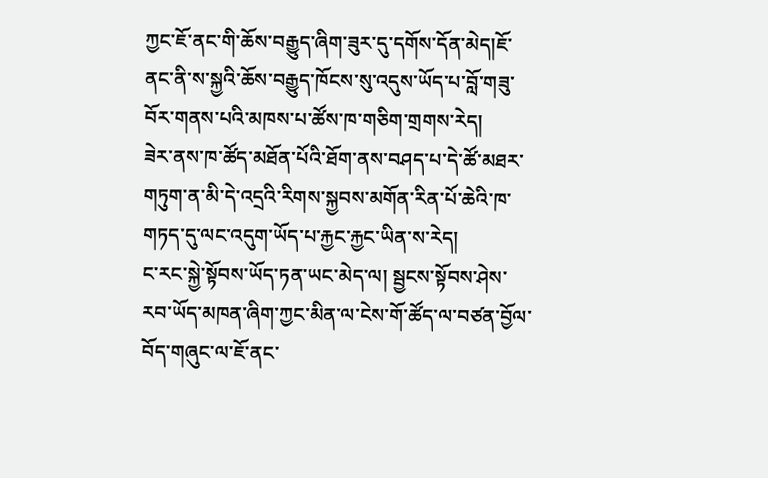ཀྱང་ཇོ་ནང་གི་ཆོས་བརྒྱུད་ཞིག་ཟུར་དུ་དགོས་དོན་མེད།ཇོ་ནང་ནི་ས་སྐྱའི་ཆོས་བརྒྱུད་ཁོངས་སུ་འདུས་ཡོད་པ་བློ་གཟུ་བོར་གནས་པའི་མཁས་པ་ཚོས་ཁ་གཅིག་གྲགས་རེད།
ཟེར་ནས་ཁ་ཚོད་མཐོན་པོའི་ཐོག་ནས་བཤད་པ་དེ་ཚོ་མཐར་གཏུག་ན་མི་དེ་འདྲའི་རིགས་སྐྱབས་མགོན་རིན་པོ་ཆེའི་ཁ་གཏད་དུ་ལང་འདུག་ཡོད་པ་རྐྱང་རྐྱང་ཡིན་ས་རེད།
ང་རང་སྐྱེ་སྟོབས་ཡོད་ཏན་ཡང་མེད་ལ། སྦྱངས་སྟོབས་ཤེས་རབ་ཡོད་མཁན་ཞིག་ཀྱང་མིན་ལ་ངེས་གོ་ཚོད་ལ་བཙན་བྱོལ་བོད་གཞུང་ལ་ཇོ་ནང་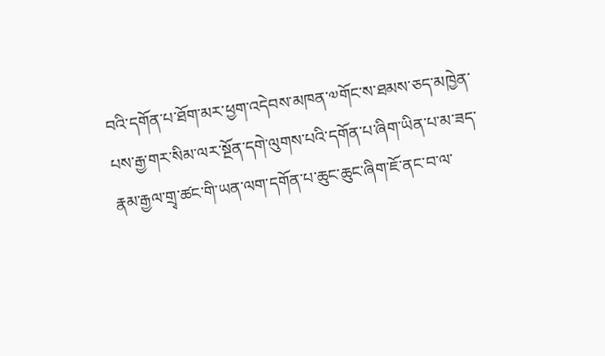བའི་དགོན་པ་ཐོག་མར་ཕྱག་འདེབས་མཁན་༧གོང་ས་ཐམས་ཅད་མཁྱེན་པས་རྒྱ་གར་སིམ་ལར་སྔོན་དགེ་ལུགས་པའི་དགོན་པ་ཞིག་ཡིན་པ་མ་ཟད་རྣམ་རྒྱལ་གྲྭ་ཚང་གི་ཡན་ལག་དགོན་པ་ཆུང་ཆུང་ཞིག་ཇོ་ནང་བ་ལ་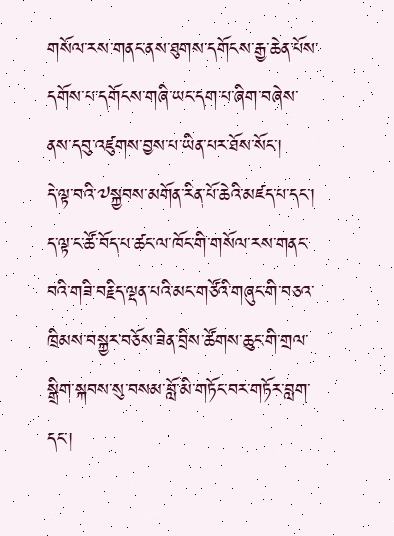གསོལ་རས་གནང་ནས་ཐུགས་དགོངས་རྒྱ་ཆེན་པོས་དགོས་པ་དགོངས་གཞི་ཡང་དག་པ་ཞིག་བཞེས་ནས་དབུ་འཛུགས་བྱས་པ་ཡིན་པར་ཐོས་སོང་།
དེ་ལྟ་བའི་༧སྐྱབས་མགོན་རིན་པོ་ཆེའི་མཛད་པ་དང་།
ད་ལྟ་ང་ཚོ་བོད་པ་ཚང་ལ་ཁོང་གི་གསོལ་རས་གནང་བའི་གཟི་བརྗིད་ལྡན་པའི་མང་གཙོའི་གཞུང་གི་བཅའ་ཁྲིམས་བསྐྱར་བཅོས་ཟིན་བྲིས་ཚོགས་ཆུང་གི་གྲལ་སྒྲིག་སྐབས་སུ་བསམ་བློ་མི་གཏོང་བར་གཏོར་བླག་དང་།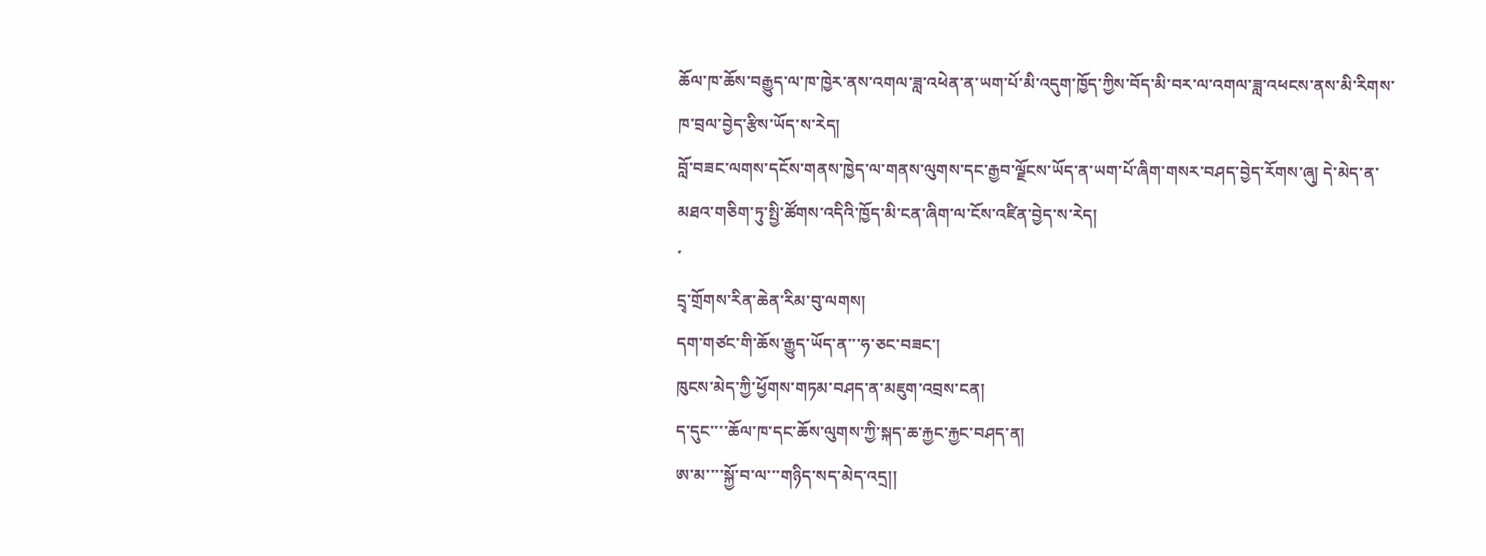ཆོལ་ཁ་ཆོས་བརྒྱུད་ལ་ཁ་ཁྱེར་ནས་འགལ་ཟླ་འཕེན་ན་ཡག་པོ་མི་འདུག་ཁྱོད་ཀྱིས་བོད་མི་བར་ལ་འགལ་ཟླ་འཕངས་ནས་མི་རིགས་ཁ་བྲལ་བྱེད་རྩིས་ཡོད་ས་རེད།
བློ་བཟང་ལགས་དངོས་གནས་ཁྱེད་ལ་གནས་ལུགས་དང་རྒྱབ་ལྗོངས་ཡོད་ན་ཡག་པོ་ཞིག་གསར་བཤད་བྱེད་རོགས་ཞུ། དེ་མེད་ན་མཐའ་གཅིག་ཏུ་སྤྱི་ཚོགས་འདིའི་ཁྱོད་མི་ངན་ཞིག་ལ་ངོས་འཛིན་བྱེད་ས་རེད།
་
དྲྭ་གྲོགས་རིན་ཆེན་རིམ་བུ་ལགས།
དག་གཙང་གི་ཆོས་རྒྱུད་ཡོད་ན་་་ཧ་ཅང་བཟང་།
ཁུངས་མེད་ཀྱི་ཕྱོགས་གཏམ་བཤད་ན་མཇུག་འབྲས་ངན།
ད་དུང་་་་ཆོལ་ཁ་དང་ཆོས་ལུགས་ཀྱི་སྐད་ཆ་རྐྱང་རྐྱང་བཤད་ན།
ཨ་མ་་་་སྐྱོ་བ་ལ་་་གཉིད་སད་མེད་འདྲ།།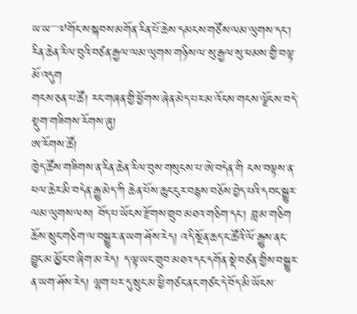ཡ་ཡ་་་་༧གོང་ས་སྐབས་མགོན་རིན་པོ་ཆེས་དམངས་གཙོས་ལམ་ལུགས་དང་།
རིན་ཆེན་རིལ་བུའི་བཙན་རྒྱལ་ལམ་ལུགས་གཉིས་ལ་སུ་རྒྱལ་སུ་ཕམས་གྱི་བལྟ་མོ་འདུག
གངས་ཅན་པ་ཚོ། རང་གཞན་གྱི་ཕྱོགས་ཞེན་མེད་པར་མ་འོངས་གངས་ལྗོངས་བདེ་སྡུག་གཟིགས་རོགས་ཞུ།
ཨ་རོགས་ཚོ།
ཁྱེད་ཚོས་གཟིགས་ན་རིན་ཆེན་རིལ་བུས་གསུངས་པ་ཨེ་བདེན་གི ངས་བལྟས་ན་ཕལ་ཆེར་མི་བདེན་རྒྱུ་མེད་ཀི ཆེན་པོས་ཆུང་ངུར་བརྙས་བཅོས་བྱེད་པའི་དབང་སྒྱུར་ལམ་ལུགས་ལས། བོད་པ་ཡོངས་རྫོགས་གྲུབ་མཐའ་གཅིག་དང་། བླ་མ་གཅིག ཆོས་སྲུང་གཅིག་ལ་བསྒྱུར་ན་ཡག་ཤོས་རེད། འདི་སྔོན་ཆད་ང་ཚོའི་ལོ་རྒྱུས་ནང་བྱུང་མ་མྱོང་བ་ཞིག་མ་རེད། ད་ལྟ་ཡང་གྲུབ་མཐའ་དང་དགོན་སྡེ་བཙན་གྱིས་བསྒྱུར་ན་ཡག་ཤོས་རེད། ལྷག་པར་དུ་སྲུང་མ་ཕྱི་གཙང་ནང་གཙང་དེ་བོད་མི་ཡོངས་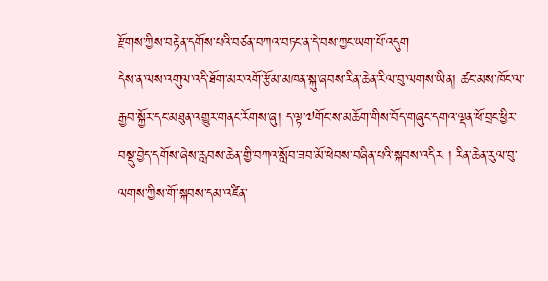རྫོགས་ཀྱིས་བརྟེན་དགོས་པའི་བཙན་བཀའ་བཏང་ན་དེ་བས་ཀྱང་ཡག་པོ་འདུག
དེས་ན་ལས་འགུལ་འདི་ཐོག་མར་འགོ་རྩོམ་མཁན་སྐུ་ཞབས་རིན་ཆེན་རིལ་བུ་ལགས་ཡིན། ཚང་མས་ཁོང་ལ་རྒྱབ་སྐྱོར་དང་མཐུན་འགྱུར་གནང་རོགས་ཞུ། ད་ལྟ་༧གོང་ས་མཆོག་གིས་བོད་གཞུང་དགའ་ལྡན་ཕོ་བྲང་ཕྱིར་བསྡུ་བྱེད་དགོས་ཞེས་རླབས་ཆེན་གྱི་བཀའ་སློབ་ཟབ་མོ་ཕེབས་བཞིན་པའི་སྐབས་འདིར ། རིན་ཆེན་རུལ་བུ་ལགས་ཀྱིས་གོ་སྐབས་དམ་འཛིན་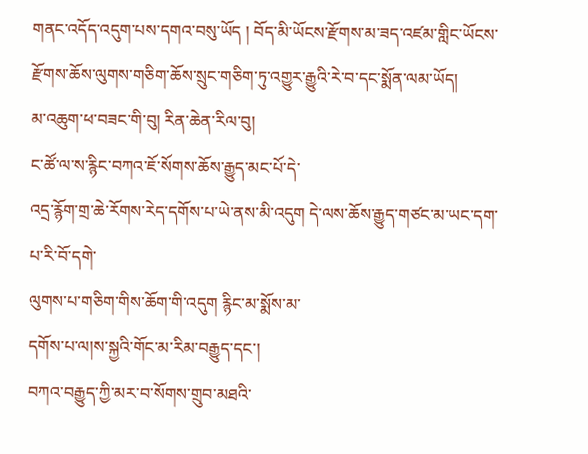གནང་འདོད་འདུག་པས་དགའ་བསུ་ཡོད ། བོད་མི་ཡོངས་རྫོགས་མ་ཟད་འཛམ་གླིང་ཡོངས་རྫོགས་ཆོས་ལུགས་གཅིག་ཆོས་སྲུང་གཅིག་ཏུ་འགྱུར་རྒྱུའི་རེ་བ་དང་སྨོན་ལམ་ཡོད།
མ་འཆུག་ཕ་བཟང་གི་བུ། རིན་ཆེན་རིལ་བུ།
ང་ཚོ་ལ་ས་རྙིང་བཀའ་ཇོ་སོགས་ཆོས་རྒྱུད་མང་པོ་དེ་
འདྲ་རྙོག་གྲ་ཆེ་རོགས་རེད་དགོས་པ་ཡེ་ནས་མི་འདུག དེ་ལས་ཆོས་རྒྱུད་གཙང་མ་ཡང་དག་པ་རི་བོ་དགེ་
ལུགས་པ་གཅིག་གིས་ཆོག་གི་འདུག རྙིང་མ་སྨོས་མ་
དགོས་པ་ལ།ས་སྐྱའི་གོང་མ་རིམ་བརྒྱུད་དང་།
བཀའ་བརྒྱུད་ཀྱི་མར་བ་སོགས་གྲུབ་མཐའི་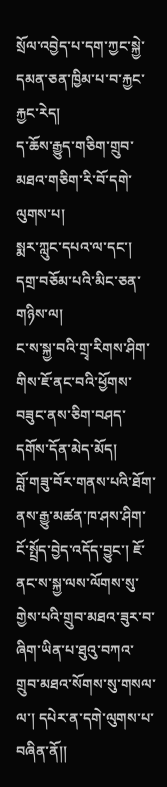སྲོལ་འབྱེད་པ་དག་ཀྱང་སྐྱེ་དམན་ཅན་ཁྱིམ་པ་བ་རྐྱང་རྐྱང་རེད།
ད་ཆོས་རྒྱུད་གཅིག་གྲུབ་མཐའ་གཅིག་རི་བོ་དགེ་ལུགས་པ།
སྨར་ཀླུང་དཔའ་ལ་དང་། དགྲ་བཅོམ་པའི་མིང་ཅན་གཉིས་ལ།
ང་ས་སྐྱ་བའི་གྲྭ་རིགས་ཤིག་གིས་ཇོ་ནང་བའི་ཕྱོགས་བཟུང་ནས་ཅིག་བཤད་དགོས་དོན་མེད་མོད།
བློ་གཟུ་བོར་གནས་པའི་ཐོག་ནས་རྒྱུ་མཚན་ཁ་ཤས་ཤིག་ངོ་སྤྲོད་བྱེད་འདོད་བྱུང་། ཇོ་ནང་ས་སྐྱ་ལས་ལོགས་སུ་གྱེས་པའི་གྲུབ་མཐའ་ཟུར་བ་ཞིག་ཡིན་པ་ཐུའུ་བཀའ་གྲུབ་མཐའ་སོགས་སུ་གསལ་ལ་། དཔེར་ན་དགེ་ལུགས་པ་བཞིན་ནོ།།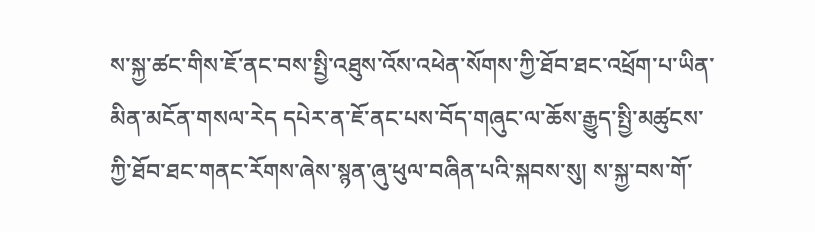ས་སྐྱ་ཚང་གིས་ཇོ་ནང་བས་སྤྱི་འཐུས་འོས་འཕེན་སོགས་ཀྱི་ཐོབ་ཐང་འཕྲོག་པ་ཡིན་མིན་མངོན་གསལ་རེད དཔེར་ན་ཇོ་ནང་པས་བོད་གཞུང་ལ་ཆོས་རྒྱུད་སྤྱི་མཚུངས་ཀྱི་ཐོབ་ཐང་གནང་རོགས་ཞེས་སྙན་ཞུ་ཕུལ་བཞིན་པའི་སྐབས་སུ། ས་སྐྱ་བས་གོ་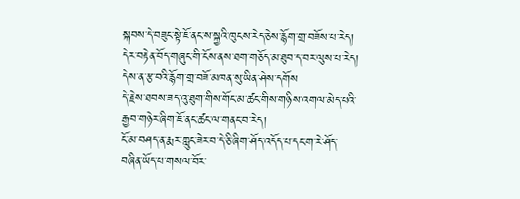སྐབས་དེ་བཟུང་སྟེ་ཇོ་ནང་ས་སྐྱའི་ཁུངས་རེད་ཅེས་རྙོག་གྲ་བཟོས་པ་རེད། དེར་བརྟེན་བོད་གཞུང་གི་ངོས་ནས་ཐག་གཅོད་མ་ཐུབ་ད་བར་ལུས་པ་རེད། དེས་ན་རྩ་བའི་རྙོག་གྲ་བཟོ་མཁན་སུ་ཡིན་ཤེས་དགོས
དེ་རྗེས་ཐབས་ཟད་འུ་ཐུག་གིས་གོང་མ་ཚང་གིས་གཉིས་འགལ་མེད་པའི་རྒྱབ་གཉེར་ཞིག་ཇོ་ནང་ཚང་ལ་གནང་བ་རེད།
ངོ་མ་བཤད་ན་རྨར་ཀླུང་ཟེར་བ་དེ་ཅི་ཞིག་ཤོད་འདོད་པ་དང་ག་རེ་ཤོད་བཞིན་ཡོད་པ་གསལ་བོར་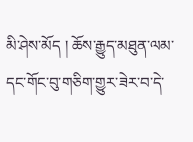མི་ཤེས་མོད ། ཆོས་རྒྱུད་མཐུན་ལམ་དང་གོང་བུ་གཅིག་གྱུར་ཟེར་བ་དེ་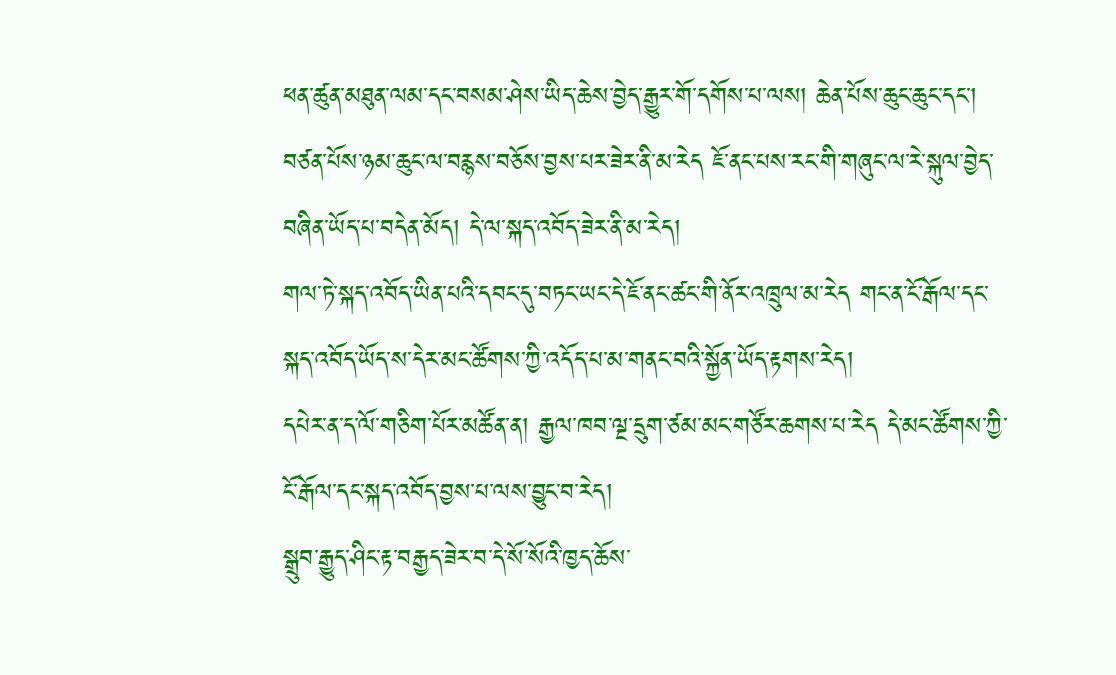ཕན་ཚུན་མཐུན་ལམ་དང་བསམ་ཤེས་ཡིད་ཆེས་བྱེད་རྒྱུར་གོ་དགོས་པ་ལས། ཆེན་པོས་ཆུང་ཆུང་དང་། བཙན་པོས་ཉམ་ཆུང་ལ་བརྙས་བཅོས་བྱས་པར་ཟེར་ནི་མ་རེད ཇོ་ནང་པས་རང་གི་གཞུང་ལ་རེ་སྐུལ་བྱེད་བཞིན་ཡོད་པ་བདེན་མོད། དེ་ལ་སྐད་འབོད་ཟེར་ནི་མ་རེད།
གལ་ཏེ་སྐད་འབོད་ཡིན་པའི་དབང་དུ་བཏང་ཡང་དེ་ཇོ་ནང་ཚང་གི་ནོར་འཁྲུལ་མ་རེད གང་ན་ངོ་རྒོལ་དང་སྐད་འབོད་ཡོད་ས་དེར་མང་ཚོགས་ཀྱི་འདོད་པ་མ་གནང་བའི་སྐྱོན་ཡོད་རྟགས་རེད།
དཔེར་ན་ད་ལོ་གཅིག་པོར་མཚོན་ན། རྒྱལ་ཁབ་ལྔ་དྲུག་ཙམ་མང་གཙོར་ཆགས་པ་རེད དེ་མང་ཚོགས་ཀྱི་ངོ་རྒོལ་དང་སྐད་འབོད་བྱས་པ་ལས་བྱུང་བ་རེད།
སྒྲུབ་རྒྱུད་ཤིང་རྟ་བརྒྱད་ཟེར་བ་དེ་སོ་སོའི་ཁྱད་ཆོས་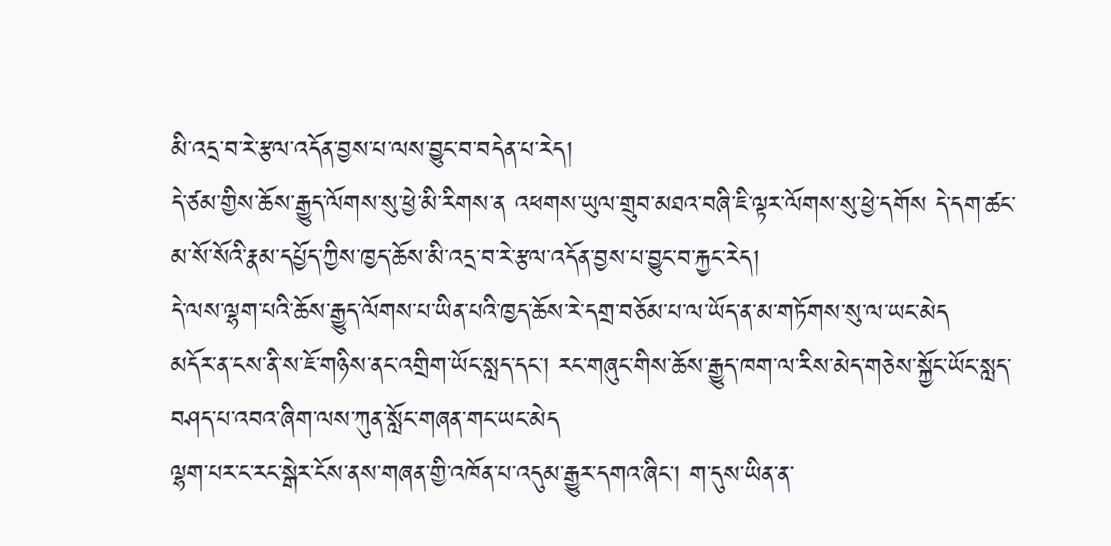མི་འདྲ་བ་རེ་རྩལ་འདོན་བྱས་པ་ལས་བྱུང་བ་བདེན་པ་རེད།
དེ་ཙམ་གྱིས་ཆོས་རྒྱུད་ལོགས་སུ་ཕྱེ་མི་རིགས་ན འཕགས་ཡུལ་གྲུབ་མཐའ་བཞི་ཇི་ལྟར་ལོགས་སུ་ཕྱེ་དགོས དེ་དག་ཚང་མ་སོ་སོའི་རྣམ་དཔྱོད་ཀྱིས་ཁྱད་ཆོས་མི་འདྲ་བ་རེ་རྩལ་འདོན་བྱས་པ་བྱུང་བ་རྐྱང་རེད།
དེ་ལས་ལྷག་པའི་ཆོས་རྒྱུད་ལོགས་པ་ཡིན་པའི་ཁྱད་ཆོས་རེ་དགྲ་བཅོམ་པ་ལ་ཡོད་ན་མ་གཏོགས་སུ་ལ་ཡང་མེད
མདོར་ན་ངས་ནི་ས་ཇོ་གཉིས་ནང་འགྲིག་ཡོང་སླད་དང་། རང་གཞུང་གིས་ཆོས་རྒྱུད་ཁག་ལ་རིས་མེད་གཅེས་སྐྱོང་ཡོང་སླད་བཤད་པ་འབའ་ཞིག་ལས་ཀུན་སློང་གཞན་གང་ཡང་མེད
ལྷག་པར་ང་རང་སྒེར་ངོས་ནས་གཞན་གྱི་འཁོན་པ་འདུམ་རྒྱུར་དགའ་ཞིང་། ག་དུས་ཡིན་ན་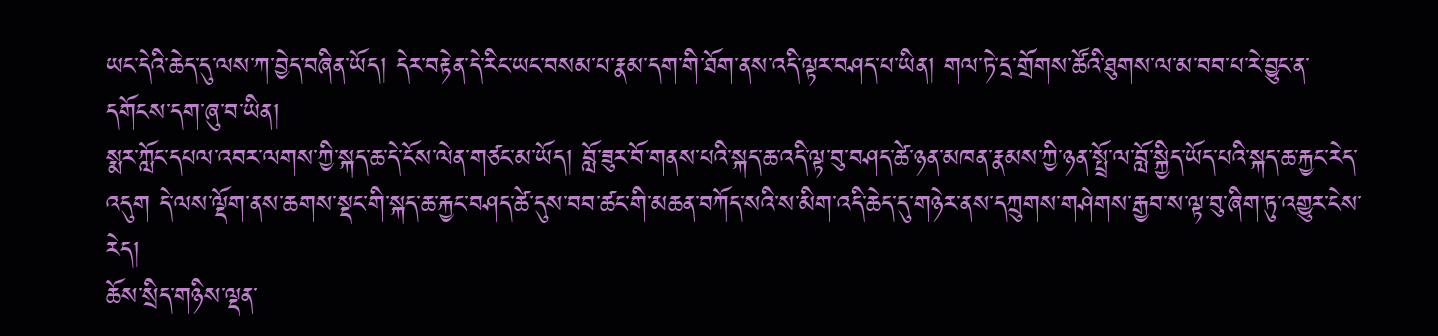ཡང་དེའི་ཆེད་དུ་ལས་ཀ་བྱེད་བཞིན་ཡོད། དེར་བརྟེན་དེ་རིང་ཡང་བསམ་པ་རྣམ་དག་གི་ཐོག་ནས་འདི་ལྟར་བཤད་པ་ཡིན། གལ་ཏེ་དྲ་གྲོགས་ཚོའི་ཐུགས་ལ་མ་བབ་པ་རེ་བྱུང་ན་དགོངས་དག་ཞུ་བ་ཡིན།
སྨར་ཀློང་དཔལ་འབར་ལགས་ཀྱི་སྐད་ཆ་དེ་ངོས་ལེན་གཙང་མ་ཡོད། བློ་ཟུར་བོ་གནས་པའི་སྐད་ཆ་འདི་ལྟ་བུ་བཤད་ཚེ་ཉན་མཁན་རྣམས་ཀྱི་ཉན་སྤྲོ་ལ་བློ་སྐྱིད་ཡོད་པའི་སྐད་ཆ་རྐྱང་རེད་འདུག དེ་ལས་ལྡོག་ནས་ཆགས་སྡང་གི་སྐད་ཆ་རྐྱང་བཤད་ཚེ་དུས་བབ་ཚང་གི་མཆན་བཀོད་སའི་ས་མིག་འདི་ཆེད་དུ་གཉེར་ནས་དཀྲུགས་གཤེགས་རྒྱབ་ས་ལྟ་བུ་ཞིག་ཏུ་འགྱུར་ངེས་རེད།
ཆོས་སྲིད་གཉིས་ལྡན་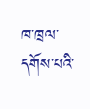ཁ་ཁྲལ་དགོས་པའི་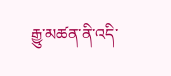རྒྱུ་མཚན་ནི་འདི་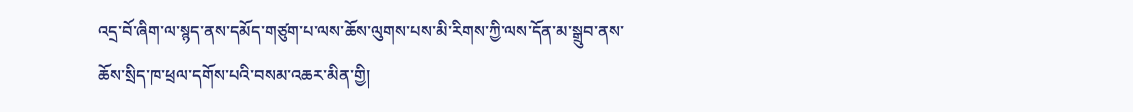འདྲ་བོ་ཞིག་ལ་སྙད་ནས་དམོད་གཙུག་པ་ལས་ཆོས་ལུགས་པས་མི་རིགས་ཀྱི་ལས་དོན་མ་སྒྲུབ་ནས་ཆོས་སྲིད་ཁ་ཕྲལ་དགོས་པའི་བསམ་འཆར་མིན་གྱི།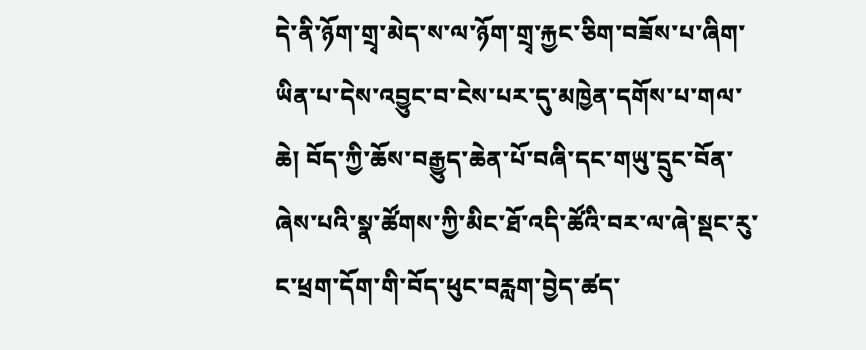དེ་ནི་ཉོག་གྲྭ་མེད་ས་ལ་ཉོག་གྲྭ་རྐྱང་ཅིག་བཟོས་པ་ཞིག་ཡིན་པ་དེས་འབྱུང་བ་ངེས་པར་དུ་མཁྱེན་དགོས་པ་གལ་ཆེ། བོད་ཀྱི་ཆོས་བརྒྱུད་ཆེན་པོ་བཞི་དང་གཡུ་དྲུང་བོན་ཞེས་པའི་སྣ་ཚོགས་ཀྱི་མིང་ཐོ་འདི་ཚོའི་བར་ལ་ཞེ་སྡང་རུ་ང་ཕྲག་དོག་གི་བོད་ཕུང་བརླག་བྱེད་ཚད་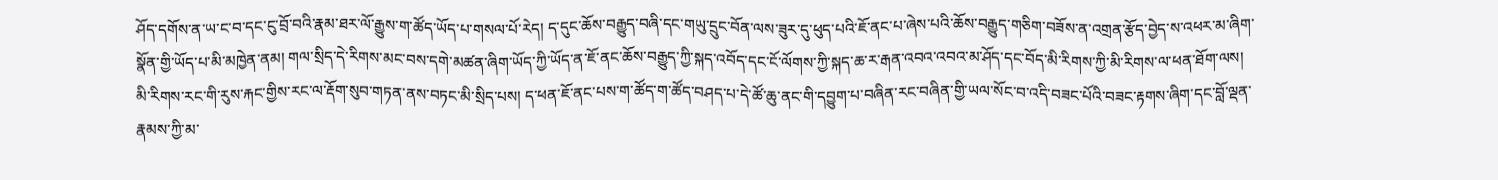ཤོད་དགོས་ན་ཡ་ང་བ་དང་ངུ་བྲོ་བའི་རྣམ་ཐར་ལོ་རྒྱུས་ག་ཚོད་ཡོད་པ་གསལ་པོ་རེད། ད་དུང་ཆོས་བརྒྱུད་བཞི་དང་གཡུ་དྲུང་བོན་ལས་ཟུར་དུ་ཕུད་པའི་ཇོ་ནང་པ་ཞེས་པའི་ཆོས་བརྒྱུད་གཅིག་བཟོས་ན་འགྲན་རྩོད་བྱེད་ས་འཕར་མ་ཞིག་སྣོན་གྱི་ཡོད་པ་མི་མཁྱེན་ནམ། གལ་སྲིད་དེ་རིགས་མང་བས་དགེ་མཚན་ཞིག་ཡོད་ཀྱི་ཡོད་ན་ཇོ་ནང་ཆོས་བརྒྱུད་ཀྱི་སྐད་འབོད་དང་ངོ་ལོགས་ཀྱི་སྐད་ཆ་ར་རྒན་འབའ་འབའ་མ་ཤོད་དང་བོད་མི་རིགས་ཀྱི་མི་རིགས་ལ་ཕན་ཐོག་ལས།
མི་རིགས་རང་གི་རུས་རྐང་གྱིས་རང་ལ་རྡོག་སུབ་གཏན་ནས་བཏང་མི་སྲིད་པས། ད་ཕན་ཇོ་ནང་པས་ག་ཚོད་ག་ཚོད་བཤད་པ་དེ་ཚོ་ཆུ་ནང་གི་དབྱུག་པ་བཞིན་རང་བཞིན་གྱི་ཡལ་སོང་བ་འདི་བཟང་པོའི་བཟང་རྟགས་ཞིག་དང་བློ་ལྡན་རྣམས་ཀྱི་མ་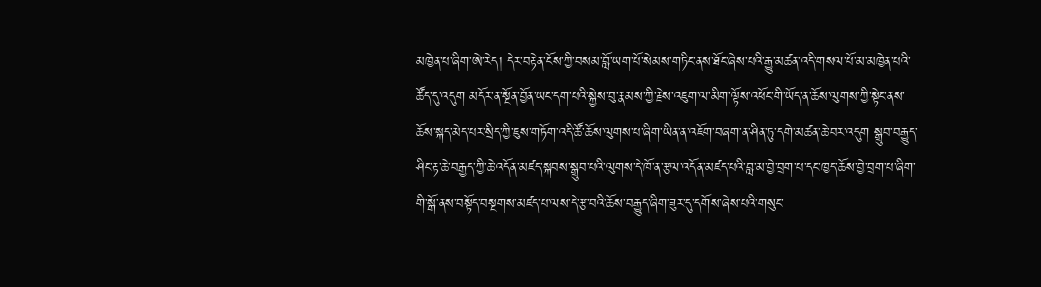མཁྱེན་པ་ཞིག་ཨེ་རེད། དེར་བརྟེན་ངོས་ཀྱི་བསམ་བློ་ཡག་པོ་སེམས་གཏིང་ནས་ཐོང་ཞེས་པའི་རྒྱུ་མཚན་འདི་གསལ་པོ་མ་མཁྱེན་པའི་ཚོད་དུ་འདུག མདོར་ན་སྔོན་བྱོན་ཡང་དག་པའི་སྐྱེས་བུ་རྣམས་ཀྱི་རྗེས་འཇུག་ལ་མིག་ལྟོས་འཕོང་གི་ཡོད་ན་ཆོས་ལུགས་ཀྱི་སྟེང་ནས་ཆོས་སྐད་མེད་པར་སྲིད་ཀྱི་ཇུས་གཏོག་འདི་ཚོ་ཆོས་ལུགས་པ་ཞིག་ཡིན་ན་འཇོག་བཞག་ན་ཤིན་ཏུ་དགེ་མཚན་ཆེ་བར་འདུག སྒྲུབ་བརྒྱུད་ཤིང་རྟ་ཆེ་བརྒྱད་ཀྱི་ཆེ་འདོན་མཛད་སྐབས་སྒྲུབ་པའི་ལུགས་དེ་ཁོ་ན་རྩལ་འདོན་མཛད་པའི་བླ་མ་བྱེ་བྲག་པ་དང་ཁྱད་ཆོས་བྱེ་བྲག་པ་ཞིག་གི་སྒོ་ནས་བསྟོད་བསྔགས་མཛད་པ་ལས་དེ་རྩ་བའི་ཆོས་བརྒྱུད་ཞིག་ཟུར་དུ་དགོས་ཞེས་པའི་གསུང་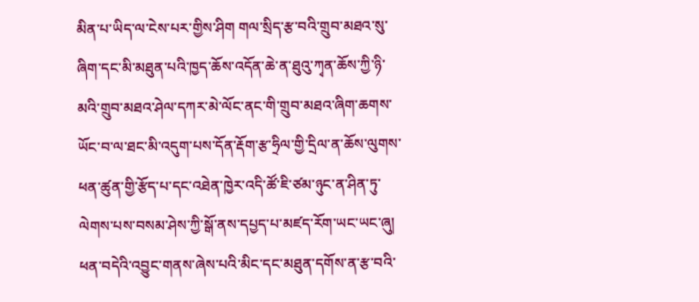མིན་པ་ཡིད་ལ་ངེས་པར་གྱིས་ཤིག གལ་སྲིད་རྩ་བའི་གྲུབ་མཐའ་སུ་ཞིག་དང་མི་མཐུན་པའི་ཁྱད་ཆོས་འདོན་ཆེ་ན་ཐུའུ་ཀྭན་ཆོས་ཀྱི་ཉི་མའི་གྲུབ་མཐའ་ཤེལ་དཀར་མེ་ལོང་ནང་གི་གྲུབ་མཐའ་ཞིག་ཆགས་ཡོང་བ་ལ་ཐང་མི་འདུག་པས་དོན་རྡོག་རྩ་ཧྲིལ་གྱི་དྲིལ་ན་ཆོས་ལུགས་ཕན་ཚུན་གྱི་རྩོད་པ་དང་འཐེན་ཁྱེར་འདི་ཚོ་ཇི་ཙམ་ཉུང་ན་ཤིན་ཏུ་ལེགས་པས་བསམ་ཤེས་ཀྱི་སྒོ་ནས་དཔྱད་པ་མཛད་རོག་ཡང་ཡང་ཞུ།
ཕན་བདེའི་འབྱུང་གནས་ཞེས་པའི་མིང་དང་མཐུན་དགོས་ན་རྩ་བའི་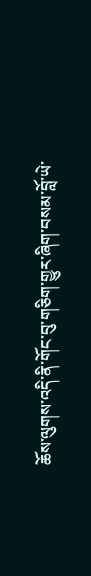ཆོས་ལུགས་འདི་ནི་གོང་བུ་གཅིག་གྱུར་ཞིག་བསམ་བློ་ཡེ་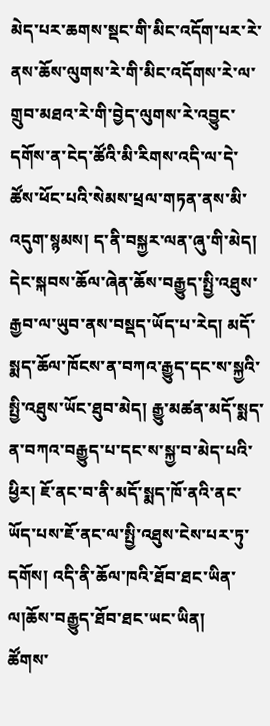མེད་པར་ཆགས་སྡང་གི་མིང་འདོག་པར་རེ་ནས་ཆོས་ལུགས་རེ་གི་མིང་འདོགས་རེ་ལ་གྲུབ་མཐའ་རེ་གི་བྱེད་ལུགས་རེ་འབྱུང་དགོས་ན་ངེད་ཚོའི་མི་རིགས་འདི་ལ་དེ་ཚོས་ཕོང་པའི་སེམས་ཕྲལ་གཏན་ནས་མི་འདུག་སྙམས། ད་ནི་བསྐྱར་ལན་ཞུ་གི་མེད།
དེང་སྐབས་ཆོལ་ཞེན་ཆོས་བརྒྱུད་སྤྱི་འཐུས་རྒྱབ་ལ་ཡུབ་ནས་བསྡད་ཡོད་པ་རེད། མདོ་སྨད་ཆོལ་ཁོངས་ན་བཀའ་རྒྱུད་དང་ས་སྐྱའི་སྤྱི་འཐུས་ཡོང་ཐུབ་མེད། རྒྱུ་མཚན་མདོ་སྨད་ན་བཀའ་བརྒྱུད་པ་དང་ས་སྐྱ་བ་མེད་པའི་ཕྱིར། ཇོ་ནང་བ་ནི་མདོ་སྨད་ཁོ་ནའི་ནང་ཡོད་པས་ཇོ་ནང་ལ་སྤྱི་འཐུས་ངེས་པར་ཏུ་དགོས། འདི་ནི་ཆོལ་ཁའི་ཐོབ་ཐང་ཡིན་ལ།ཆོས་བརྒྱུད་ཐོབ་ཐང་ཡང་ཡིན།
ཚོགས་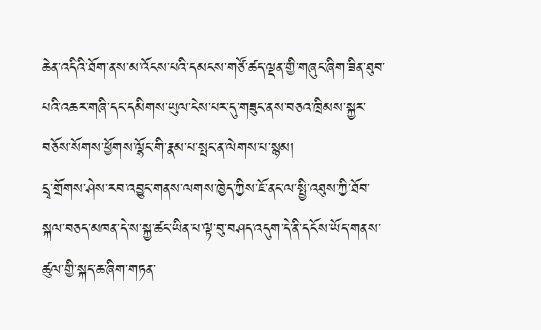ཆེན་འདིའི་ཐོག་ནས་མ་འོངས་པའི་དམངས་གཙོ་ཚད་ལྡན་གྱི་གཞུང་ཞིག་ཟིན་ཐུབ་པའི་འཆར་གཞི་དང་དམིགས་ཡུལ་ངེས་པར་དུ་གཟུང་ནས་བཅའ་ཁྲིམས་སྐྱར་བཅོས་སོགས་ཕྱོགས་ལྷོང་གི་རྣམ་པ་སྤང་ན་ལེགས་པ་སྙམ།
དྲྭ་གྲོགས་ཤེས་རབ་འབྱུང་གནས་ལགས་ཁྱེད་ཀྱིས་ཇོ་ནང་ལ་སྤྱི་འཐུས་ཀྱི་ཐོབ་སྐལ་བཅད་མཁན་དེ་ས་སྐྱ་ཚང་ཡིན་པ་ལྟ་བུ་བཤད་འདུག་དེ་ནི་དངོས་ཡོད་གནས་ཚུལ་གྱི་སྐད་ཆ་ཞིག་གཏན་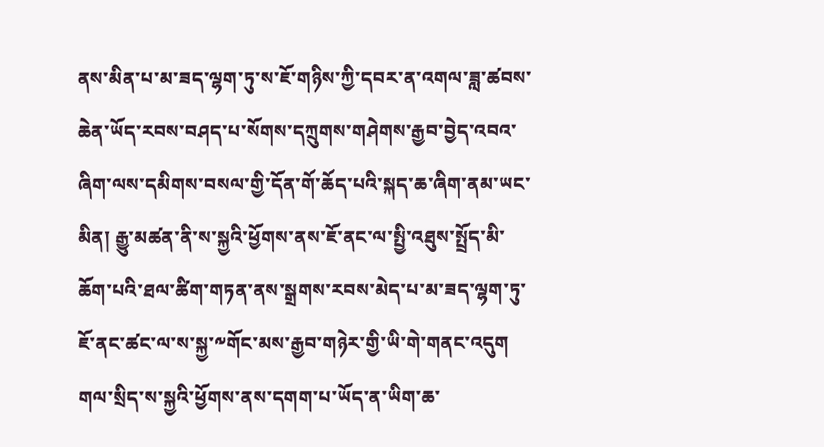ནས་མིན་པ་མ་ཟད་ལྷག་ཏུ་ས་ཇོ་གཉིས་ཀྱི་དབར་ན་འགལ་ཟླ་ཚབས་ཆེན་ཡོད་རབས་བཤད་པ་སོགས་དཀྲུགས་གཤེགས་རྒྱབ་བྱེད་འབའ་ཞིག་ལས་དམིགས་བསལ་གྱི་དོན་གོ་ཆོད་པའི་སྐད་ཆ་ཞིག་ནམ་ཡང་མིན། རྒྱུ་མཚན་ནི་ས་སྐྱའི་ཕྱོགས་ནས་ཇོ་ནང་ལ་སྤྱི་འཐུས་སྤྲོད་མི་ཆོག་པའི་ཐལ་ཚིག་གཏན་ནས་སྒྲགས་རབས་མེད་པ་མ་ཟད་ལྷག་ཏུ་ཇོ་ནང་ཚང་ལ་ས་སྐྱ་༸གོང་མས་རྒྱབ་གཉེར་གྱི་ཡི་གེ་གནང་འདུག གལ་སྲིད་ས་སྐྱའི་ཕྱོགས་ནས་དགག་པ་ཡོད་ན་ཡིག་ཆ་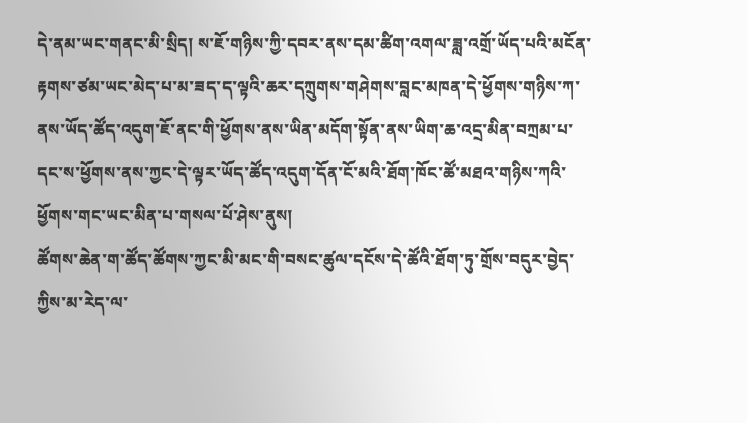དེ་ནམ་ཡང་གནང་མི་སྲིད། ས་ཇོ་གཉིས་ཀྱི་དབར་ནས་དམ་ཚིག་འགལ་ཟླ་འགྲོ་ཡོད་པའི་མངོན་རྟགས་ཙམ་ཡང་མེད་པ་མ་ཟད་ད་ལྟའི་ཆར་དཀྲུགས་གཤེགས་བླང་མཁན་དེ་ཕྱོགས་གཉིས་ཀ་ནས་ཡོད་ཚོད་འདུག་ཇོ་ནང་གི་ཕྱོགས་ནས་ཡིན་མདོག་སྟོན་ནས་ཡིག་ཆ་འདྲ་མིན་བཀྲམ་པ་དང་ས་ཕྱོགས་ནས་ཀྱང་དེ་ལྟར་ཡོད་ཚོད་འདུག་དོན་ངོ་མའི་ཐོག་ཁོང་ཚོ་མཐའ་གཉིས་ཀའི་ཕྱོགས་གང་ཡང་མིན་པ་གསལ་པོ་ཤེས་ནུས།
ཚོགས་ཆེན་ག་ཚོད་ཚོགས་ཀྱང་མི་མང་གི་བསང་ཚུལ་དངོས་དེ་ཚོའི་ཐོག་ཏུ་གྲོས་བདུར་བྱེད་ཀྱིས་མ་རེད་ལ་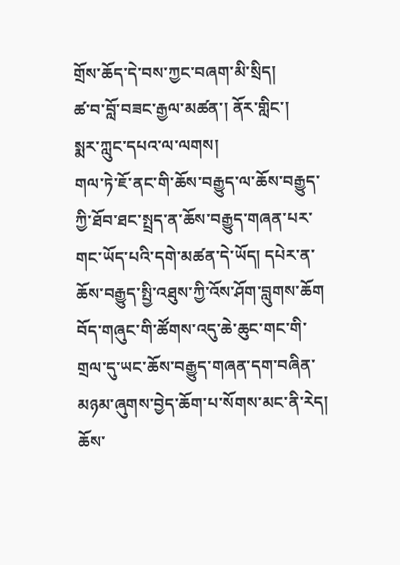གྲོས་ཆོད་དེ་བས་ཀྱང་བཞག་མི་སྲིད།
ཚ་བ་བློ་བཟང་རྒྱལ་མཚན་། ནོར་གླིང་།
སྨར་ཀླུང་དཔའ་ལ་ལགས།
གལ་ཏེ་ཇོ་ནང་གི་ཆོས་བརྒྱུད་ལ་ཆོས་བརྒྱུད་ཀྱི་ཐོབ་ཐང་སྤྲད་ན་ཆོས་བརྒྱུད་གཞན་པར་གང་ཡོད་པའི་དགེ་མཚན་དེ་ཡོད། དཔེར་ན་ཆོས་བརྒྱུད་སྤྱི་འཐུས་ཀྱི་འོས་ཤོག་བླུགས་ཆོག
བོད་གཞུང་གི་ཚོགས་འདུ་ཆེ་ཆུང་གང་གི་གྲལ་དུ་ཡང་ཆོས་བརྒྱུད་གཞན་དག་བཞིན་མཉམ་ཞུགས་བྱེད་ཆོག་པ་སོགས་མང་ནི་རེད།
ཆོས་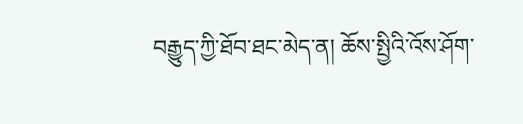བརྒྱུད་ཀྱི་ཐོབ་ཐང་མེད་ན། ཆོས་སྤྱིའི་འོས་ཤོག་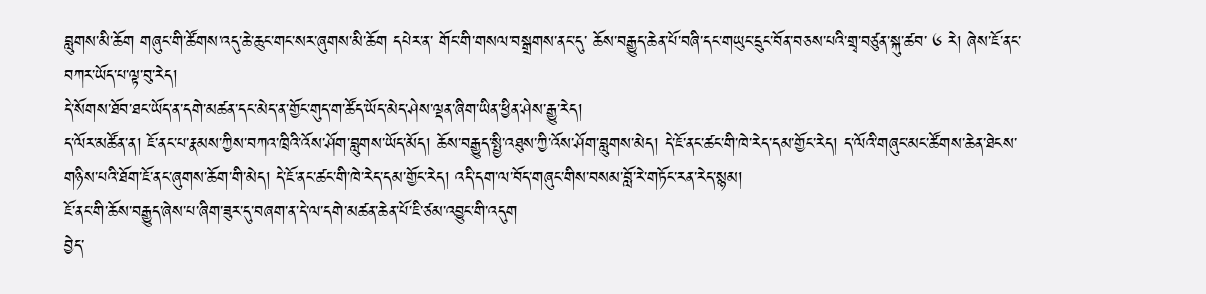བླུགས་མི་ཆོག གཞུང་གི་ཚོགས་འདུ་ཆེ་ཆུང་གང་སར་ཞུགས་མི་ཆོག དཔེར་ན་ གོང་གི་གསལ་བསྒྲགས་ནང་དུ་ ཆོས་བརྒྱུད་ཆེན་པོ་བཞི་དང་གཡུང་དྲུང་བོན་བཅས་པའི་གྲྭ་བཙུན་སྐུ་ཚབ་ ༦ རེ། ཞེས་ཇོ་ནང་བཀར་ཡོད་པ་ལྟ་བུ་རེད།
དེ་སོགས་ཐོབ་ཐང་ཡོད་ན་དགེ་མཚན་དང་མེད་ན་གྱོང་གུད་ག་ཚོད་ཡོད་མེད་ཤེས་ལྡན་ཞིག་ཡིན་ཕྱིན་ཤེས་རྒྱུ་རེད།
ད་ལོར་མཚོན་ན། ཇོ་ནང་པ་རྣམས་ཀྱིས་བཀའ་ཁྲིའི་འོས་ཤོག་བླུགས་ཡོད་མོད། ཆོས་བརྒྱུད་སྤྱི་འཐུས་ཀྱི་འོས་ཤོག་བླུགས་མེད། དེ་ཇོ་ནང་ཚང་གི་ཁེ་རེད་དམ་གྱོང་རེད། ད་ལོའི་གཞུང་མང་ཚོགས་ཆེན་ཐེངས་གཉིས་པའི་ཐོག་ཇོ་ནང་ཞུགས་ཆོག་གི་མེད། དེ་ཇོ་ནང་ཚང་གི་ཁེ་རེད་དམ་གྱོང་རེད། འདི་དག་ལ་བོད་གཞུང་གིས་བསམ་བློ་རེ་གཏོང་རན་རེད་སྙམ།
ཇོ་ནང་གི་ཆོས་བརྒྱུད་ཞེས་པ་ཞིག་ཟུར་དུ་བཞག་ན་དེ་ལ་དགེ་མཚན་ཆེན་པོ་ཇི་ཙམ་འབྱུང་གི་འདུག
བྱེད་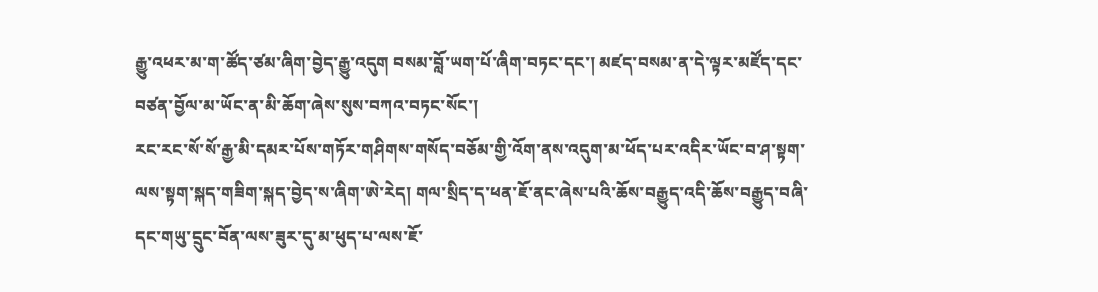རྒྱུ་འཕར་མ་ག་ཚོད་ཙམ་ཞིག་བྱེད་རྒྱུ་འདུག བསམ་བློ་ཡག་པོ་ཞིག་བཏང་དང་། མཛད་བསམ་ན་དེ་ལྟར་མཛོད་དང་བཙན་བྱོལ་མ་ཡོང་ན་མི་ཆོག་ཞེས་སུས་བཀའ་བཏང་སོང་།
རང་རང་སོ་སོ་རྒྱ་མི་དམར་པོས་གཏོར་གཤིགས་གསོད་བཅོམ་གྱི་འོག་ནས་འདུག་མ་ཕོད་པར་འདིར་ཡོང་བ་ཤ་སྟག་ལས་སྟག་སྐད་གཟིག་སྐད་བྱེད་ས་ཞིག་ཨེ་རེད། གལ་སྲིད་ད་ཕན་ཇོ་ནང་ཞེས་པའི་ཆོས་བརྒྱུད་འདི་ཆོས་བརྒྱུད་བཞི་དང་གཡུ་དྲུང་བོན་ལས་ཟུར་དུ་མ་ཕུད་པ་ལས་ཇོ་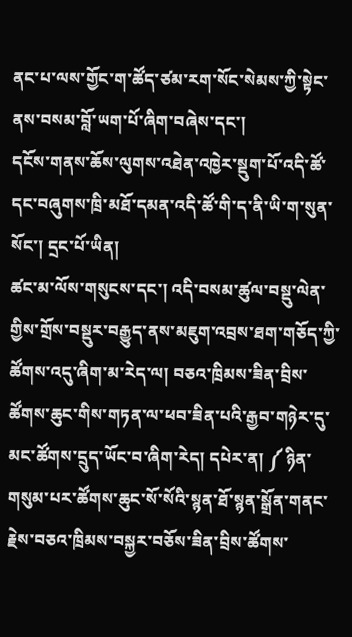ནང་པ་ལས་གྱོང་ག་ཚོད་ཙམ་རག་སོང་སེམས་ཀྱི་སྟེང་ནས་བསམ་བློ་ཡག་པོ་ཞིག་བཞེས་དང་།
དངོས་གནས་ཆོས་ལུགས་འཐེན་འཁྱེར་སྡུག་པོ་འདི་ཚོ་དང་བཞུགས་ཁྲི་མཐོ་དམན་འདི་ཚོ་གི་ད་ནི་ཡི་ག་སུན་སོང་། དྲང་པོ་ཡིན།
ཚང་མ་ལོས་གསུངས་དང་། འདི་བསམ་ཚུལ་བསྡུ་ལེན་གྱིས་གྲོས་བསྡུར་བརྒྱུད་ནས་མཇུག་འབྲས་ཐག་གཅོད་ཀྱི་ཚོགས་འདུ་ཞིག་མ་རེད་ལ། བཅའ་ཁྲིམས་ཟིན་བྲིས་ཚོགས་ཆུང་གིས་གཏན་ལ་ཕབ་ཟིན་པའི་རྒྱབ་གཉེར་དུ་མང་ཚོགས་དྲུད་ཡོང་བ་ཞིག་རེད། དཔེར་ན། ༼ ཉིན་གསུམ་པར་ཚོགས་ཆུང་སོ་སོའི་སྙན་ཐོ་སྙན་སྒྲོན་གནང་རྗེས་བཅའ་ཁྲིམས་བསྐྱར་བཅོས་ཟིན་བྲིས་ཚོགས་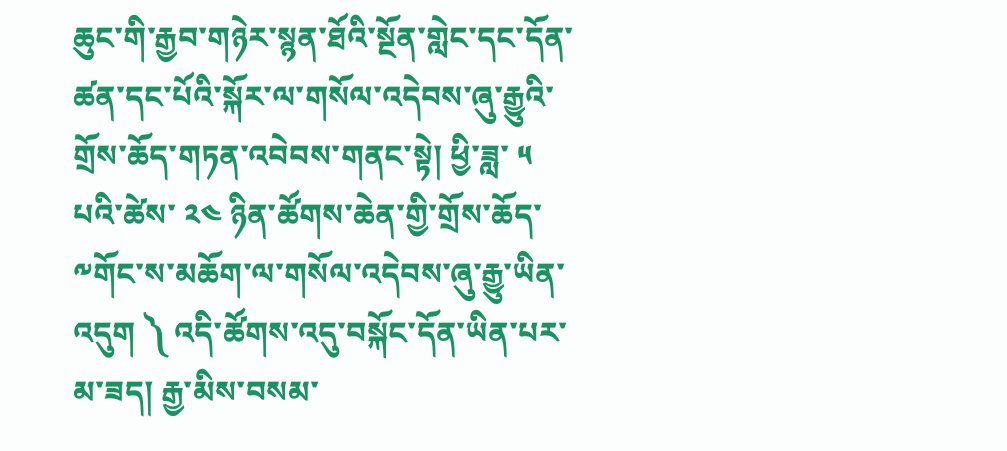ཆུང་གི་རྒྱབ་གཉེར་སྙན་ཐོའི་སྔོན་གླེང་དང་དོན་ཚན་དང་པོའི་སྐོར་ལ་གསོལ་འདེབས་ཞུ་རྒྱུའི་གྲོས་ཆོད་གཏན་འབེབས་གནང་སྟེ། ཕྱི་ཟླ་ ༥ པའི་ཚེས་ ༢༤ ཉིན་ཚོགས་ཆེན་གྱི་གྲོས་ཆོད་༸གོང་ས་མཆོག་ལ་གསོལ་འདེབས་ཞུ་རྒྱུ་ཡིན་འདུག ༽ འདི་ཚོགས་འདུ་བསྐོང་དོན་ཡིན་པར་མ་ཟད། རྒྱ་མིས་བསམ་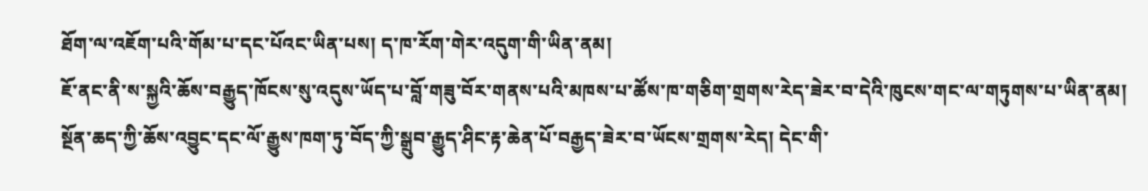ཐོག་ལ་འཇོག་པའི་གོམ་པ་དང་པོའང་ཡིན་པས། ད་ཁ་རོག་གེར་འདུག་གི་ཡིན་ནམ།
ཇོ་ནང་ནི་ས་སྐྱའི་ཆོས་བརྒྱུད་ཁོངས་སུ་འདུས་ཡོད་པ་བློ་གཟུ་བོར་གནས་པའི་མཁས་པ་ཚོས་ཁ་གཅིག་གྲགས་རེད་ཟེར་བ་དེའི་ཁུངས་གང་ལ་གཏུགས་པ་ཡིན་ནམ།
སྔོན་ཆད་ཀྱི་ཆོས་འབྱུང་དང་ལོ་རྒྱུས་ཁག་ཏུ་བོད་ཀྱི་སྒྲུབ་རྒྱུད་ཤིང་རྟ་ཆེན་པོ་བརྒྱད་ཟེར་བ་ཡོངས་གྲགས་རེད། དེང་གི་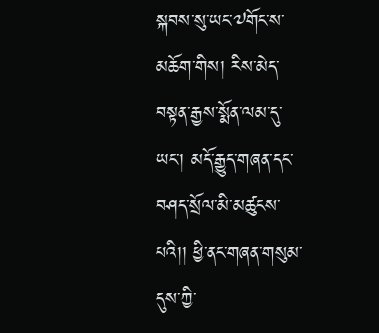སྐབས་སུ་ཡང་༧གོང་ས་མཆོག་གིས། རིས་མེད་བསྟན་རྒྱས་སྨོན་ལམ་དུ་ཡང་། མདོ་རྒྱུད་གཞན་དང་བཤད་སྲོལ་མི་མཚུངས་པའི།། ཕྱི་ནང་གཞན་གསུམ་དུས་ཀྱི་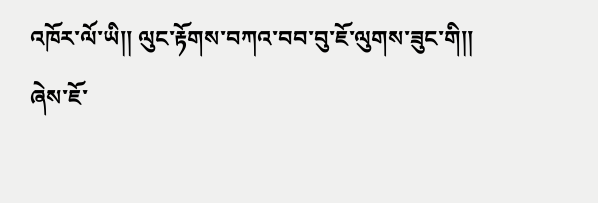འཁོར་ལོ་ཡི།། ལུང་རྟོགས་བཀའ་བབ་བུ་ཇོ་ལུགས་ཟུང་གི།།
ཞེས་ཇོ་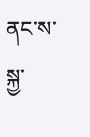ནང་ས་སྐྱ་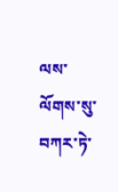ལས་ལོགས་སུ་བཀར་ཏེ་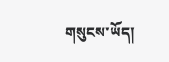གསུངས་ཡོད།